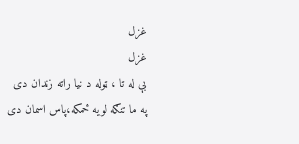غزل
غزل
بې له تا ، ټوله د نیا راته زندان دی
په ما تنګه لویه ځمکه،پاس اسمان دی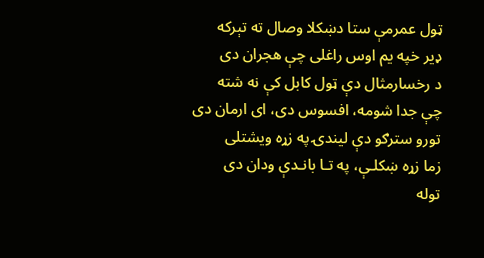ټول عمرمې ستا دښکلا وصال ته تېرکه
ډیر خپه یم اوس راغلی چې هجران دی
د رخسارمثال دې ټول کابل کې نه شته
چې جدا شومه، افسوس دی، ای ارمان دی
تورو سترګو دې لیندۍ په زړه ویشتلی
زما زړه ښکلـې، په تـا بانـدې ودان دی
توله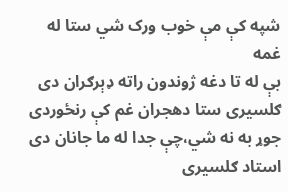شپه کې مې خوب ورک شي ستا له غمه
بې له تا دغه ژوندون راته ډېرګران دی
ګلسیری ستا دهجران غم کې رنځوردی
جوړ به نه شي،چې جدا له ما جانان دی
استاد ګلسیری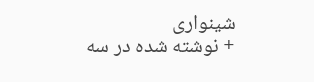شینواری
+ نوشته شده در سه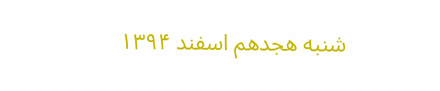شنبه هجدهم اسفند ۱۳۹۴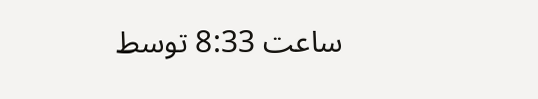ساعت 8:33 توسط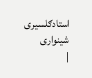استادګلسیری شینواری
|